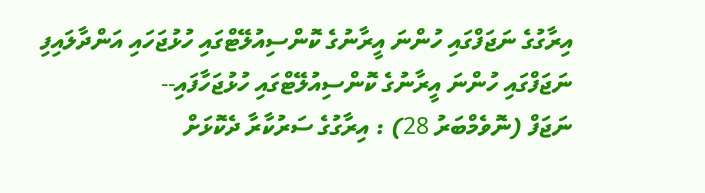އިރާގުގެ ނަޖަފްގައި ހުންނަ އީރާނުގެ ކޮންސިއުލޭޓްގައި ހުޅުޖަހައި އަންދާލައިފި
ނަޖަފްގައި ހުންނަ އީރާނުގެ ކޮންސިއުލޭޓްގައި ހުޅުޖަހާފައި--
ނަޖަފް (ނޮވެމްބަރު 28) : އިރާގުގެ ސަރުކާރާ ދެކޮޅަށް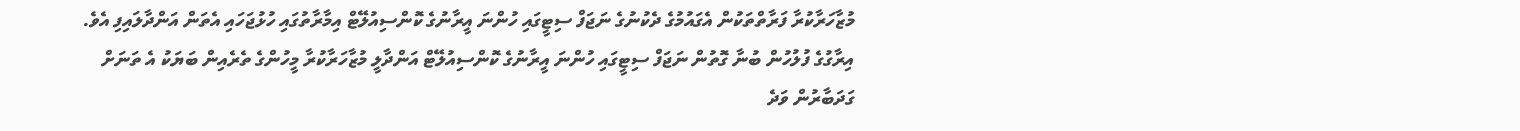މުޒާހަރާކުރާ ފަރާތްތަކުން އެގައުމުގެ ދެކުނުގެ ނަޖަފް ސިޓީގައި ހުންނަ އީރާނުގެ ކޮންސިއުލޭޓް އިމާރާތުގައި ހުޅުޖަހައި އެތަން އަންދާލައިފި އެވެ.
އިރާގުގެ ފުލުހުން ބުނާ ގޮތުން ނަޖަފް ސިޓީގައި ހުންނަ އީރާނުގެ ކޮންސިއުލޭޓް އަންދާލީ މުޒާހަރާކުރާ މީހުންގެ ތެރެއިން ބަޔަކު އެ ތަނަށް ގަދަބާރުން ވަދެ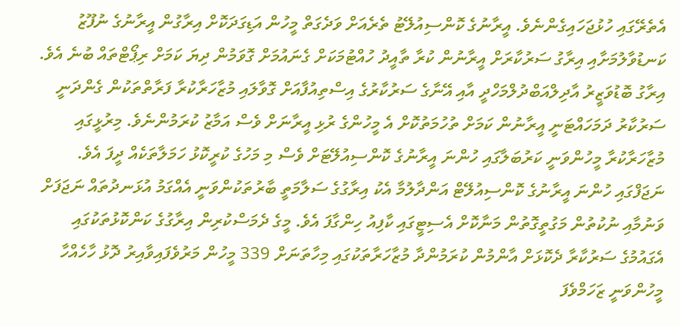އެތެރޭގައި ހުޅުޖަހައިގެންނެވެ. އީރާނުގެ ކޮންސިއުލޭޓު ތެރެއަށް ވަދެގަތް މީހުން އަޑިގަދަކޮށް އިރާގުން އީރާނުގެ ނުފޫޒު ކަނޑުވާލުމަށާއި އިރާގު ސަރުކާރަށް އީރާނުން ކުރާ ތާއީދު ހުއްޓުމަކަށް ގެނައުމަށް ގޮވަމުން ދިޔަ ކަމަށް ރިޕޯޓްތައް ބުނެ އެވެ. އިރާގު ބޮޑުވަޒީރު އާދިލްއަބްދުލްމަހްދީ އާއި އޭނާގެ ސަރުކާރުގެ އިސްތިއުފާއަށް ގޮވާލައި މުޒާހަރާކުރާ ފަރާތްތަކުން ގެންދަނީ ސަރުކާރު ދަމަހައްޓަނީ އީރާނުން ކަމަށް ތުހުމަތުކޮށް އެ މީހުންގެ ރުޅި އީރާނަށް ވެސް އަމާޒު ކުރަމުންނެވެ. މިރުޅީގައި މުޒާހަރާކުރާ މީހުންވަނީ ކަރުބަލާގައި ހުންނަ އީރާނުގެ ކޮންސިއުލޭޓަށް ވެސް މި މަހުގެ ކުރީކޮޅު ހަމަލާތަކެއް ދީފަ އެވެ.
ނަޖަފްގައި ހުންނަ އީރާނުގެ ކޮންސިއުލޭޓް އަންދާލުމާ އެކު އިރާގުގެ ސަލާމަތީ ބާރުތަކުންވަނީ އެއްގަމު އުޅަނދުތައް ނަޖަފަށް ވަނުމާއި ނުކުތުން މަގުތީގޮތުން މަނާކޮށް އެސިޓީގައި ކާފިއު ހިންގާފަ އެވެ. މީގެ ދެމަސްކުރިން އިރާގުގެ ކަންކޮޅުތަކުގައި އެގައުމުގެ ސަރުކާރާ ދެކޮޅަށް އާންމުން ކުރަމުންދާ މުޒާހަރާތަކުގައި މިހާތަނަށް 339 މީހުން މަރުވެފައިވާއިރު ދޮޅު ހާހެއްހާ މީހުންވަނީ ޒަހަމްވެފަ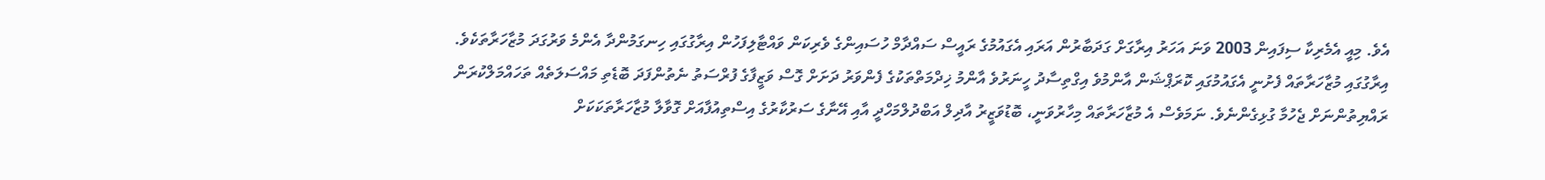އެވެ. މިއީ އެމެރިކާ ސިފައިން 2003 ވަނަ އަހަރު އިރާގަށް ގަދަބާރުން އަރައި އެގައުމުގެ ރައީސް ސައްދާމް ހުސައިންގެ ވެރިކަން ވައްޓާލިފަހުން އިރާގުގައި ހިނގަމުންދާ އެންމެ ވަރުގަދަ މުޒާހަރާތަކެވެ.
އިރާގުގައި މުޒާހަރާތައް ފެށުނީ އެގައުމުގައި ކޮރަޕްޝަން އާންމުވެ އިގްތިސާދު ހީނަރުވެ އާންމު ޚިދްމަތްތަކުގެ ފެންވަރު ދަށަށް ގޮސް ވަޒީފާގެ ފުރްސަތު ނެތުންފަދަ ބޮޑެތި މައްސަލަތެއް ތަހައްމަލްކުރަން ރައްޔިތުންނަށް ޖެހުމާ ގުޅިގެންނެވެ. ނަމަވެސް އެ މުޒާހަރާތައް މިހާރުވަނީ، ބޮޑުވަޒީރު އާދިލް އަބްދުލްމަހްދީ އާއި އޭނާގެ ސަރުކާރުގެ އިސްތިއުފާއަށް ގޮވާލާ މުޒާހަރާތަކަކަށް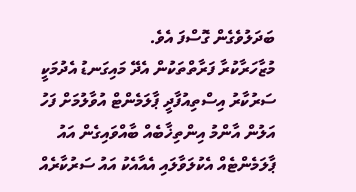ބަދަލުވެގެން ގޮސްފަ އެވެ.
މުޒާހަރާކުރާ ފަރާތްތަކުން އެދޭ މައިގަނޑު އެދުމަކީ ސަރުކާރު އިސްތިއުފާދީ ޕާލަމެންޓް އުވާލުމަށް ފަހު އަލުން އާންމު އިންތިޚާބެއް ބާއްވައިގެން އައު ޕާލަމެންޓެއް އެކުލަވާލައި އެއާއެކު އައު ސަރުކާރެއް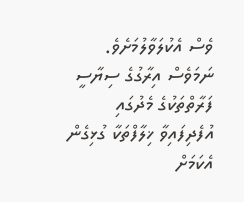ވެސް އެކުލަވާލުމަށެވެ. ނަމަވެސް އިރާގުގެ ސިޔާސީ ފަރާތްތަކުގެ މެދުގައި އުފެދިފައިވާ ޚިލާފްތަކާ ގުޅިގެން އެކަމަށް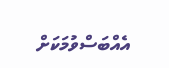އެއްބަސްވުމަކަށް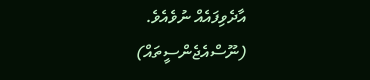އާދެވިފައެއް ނުވެއެވެ. (ނޫސްއެޖެންސީތައް)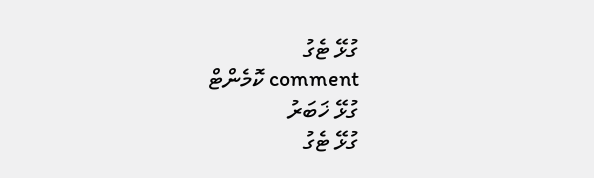ގުޅޭ ޓެގު
comment ކޮމެންޓް
ގުޅޭ ޚަބަރު
ގުޅޭ ޓެގު